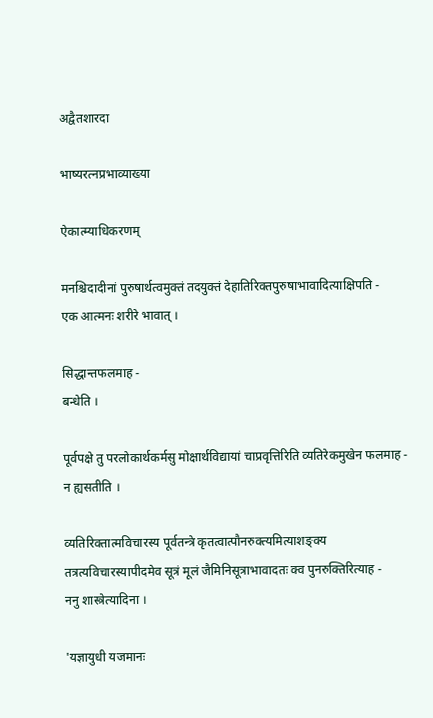अद्वैतशारदा

भाष्यरत्नप्रभाव्याख्या

ऐकात्म्याधिकरणम्

मनश्चिदादीनां पुरुषार्थत्वमुक्तं तदयुक्तं देहातिरिक्तपुरुषाभावादित्याक्षिपति -
एक आत्मनः शरीरे भावात् ।

सिद्धान्तफलमाह -
बन्धेति ।

पूर्वपक्षे तु परलोकार्थकर्मसु मोक्षार्थविद्यायां चाप्रवृत्तिरिति व्यतिरेकमुखेन फलमाह -
न ह्यसतीति ।

व्यतिरिक्तात्मविचारस्य पूर्वतन्त्रे कृतत्वात्पौनरुक्त्यमित्याशङ्क्य तत्रत्यविचारस्यापीदमेव सूत्रं मूलं जैमिनिसूत्राभावादतः क्व पुनरुक्तिरित्याह -
ननु शास्त्रेत्यादिना ।

'यज्ञायुधी यजमानः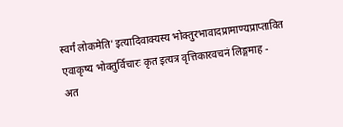स्वर्गं लोकमेति' इत्यादिवाक्यस्य भोक्तुरभावादप्रामाण्यप्राप्तावित एवाकृष्य भोक्तुर्विचारः कृत इत्यत्र वृत्तिकारवचनं लिङ्गमाह -
अत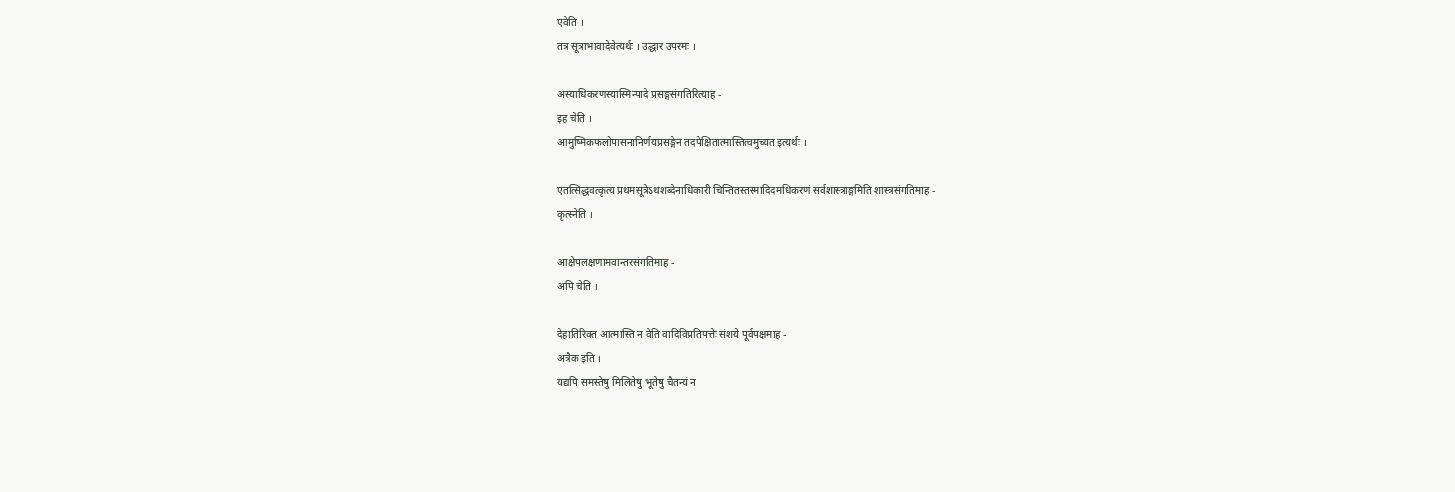एवेति ।
तत्र सूत्राभावादेवेत्यर्थः । उद्धार उपरमः ।

अस्याधिकरणस्यास्मिन्पादे प्रसङ्गसंगतिरित्याह -
इह चेति ।
आमुष्मिकफलोपासनानिर्णयप्रसङ्गेन तदपेक्षितात्मास्तित्वमुच्यत इत्यर्थः ।

एतत्सिद्धवत्कृत्य प्रथमसूत्रेऽथशब्देनाधिकारी चिन्तितस्तस्मादिदमधिकरणं सर्वशास्त्राङ्गमिति शास्त्रसंगतिमाह -
कृत्स्नेति ।

आक्षेपलक्षणामवान्तरसंगतिमाह -
अपि चेति ।

देहातिरिक्त आत्मास्ति न वेति वादिविप्रतिपत्तेः संशये पूर्वपक्षमाह -
अत्रैक इति ।
यद्यपि समस्तेषु मिलितेषु भूतेषु चैतन्यं न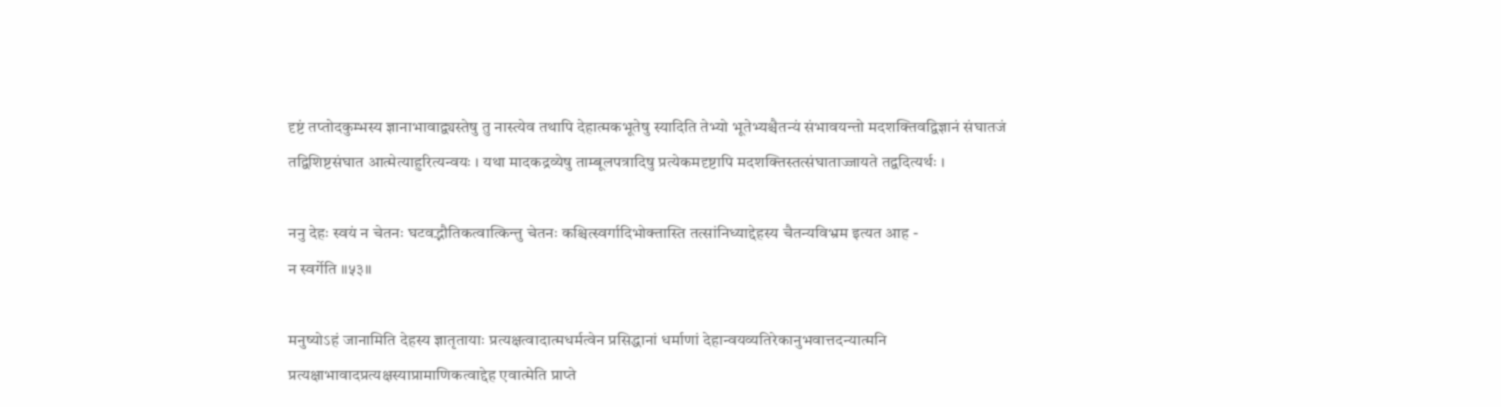दृष्टं तप्तोदकुम्भस्य ज्ञानाभावाद्व्यस्तेषु तु नास्त्येव तथापि देहात्मकभूतेषु स्यादिति तेभ्यो भूतेभ्यश्चैतन्यं संभावयन्तो मदशक्तिवद्विज्ञानं संघातजं तद्विशिष्टसंघात आत्मेत्याहुरित्यन्वयः । यथा मादकद्रव्येषु ताम्बूलपत्रादिषु प्रत्येकमदृष्टापि मदशक्तिस्तत्संघाताज्जायते तद्वदित्यर्थः ।

ननु देहः स्वयं न चेतनः घटवद्भौतिकत्वात्किन्तु चेतनः कश्चित्स्वर्गादिभोक्तास्ति तत्सांनिध्याद्देहस्य चैतन्यविभ्रम इत्यत आह -
न स्वर्गेति ॥५३॥

मनुष्योऽहं जानामिति देहस्य ज्ञातृतायाः प्रत्यक्षत्वादात्मधर्मत्वेन प्रसिद्धानां धर्माणां देहान्वयव्यतिरेकानुभवात्तदन्यात्मनि प्रत्यक्षाभावादप्रत्यक्षस्याप्रामाणिकत्वाद्देह एवात्मेति प्राप्ते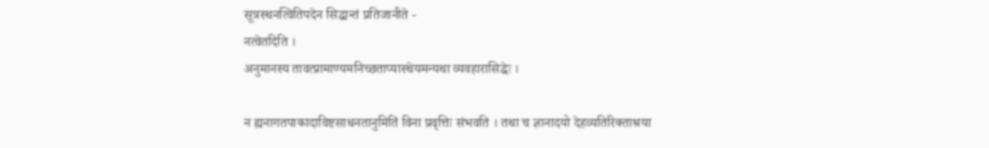सूत्रस्थनत्वितिपदेन सिद्धान्तं प्रतिजानीते -
नत्वेतदिति ।
अनुमानस्य तावत्प्रामाण्यमनिच्छताप्यास्थेयमन्यथा व्यवहारासिद्धेः ।

न ह्यनागतपाकादाविष्टसाधनतानुमितिं विना प्रवृत्तिः संभवति । तथा च ज्ञानादयो देहव्यतिरिक्ताश्रया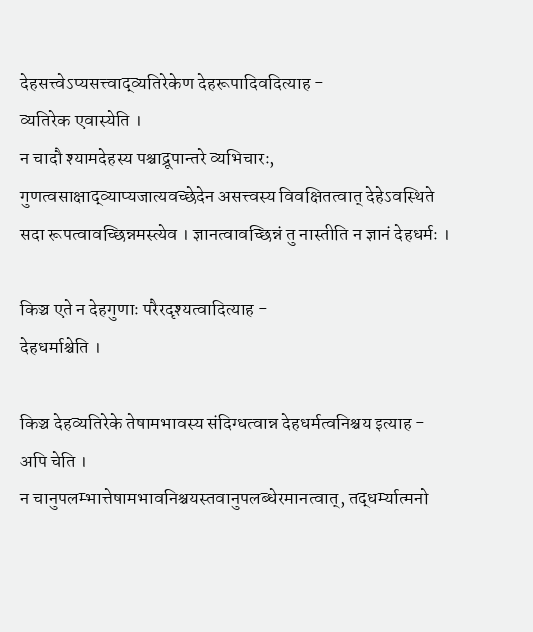देहसत्त्वेऽप्यसत्त्वाद्व्यतिरेकेण देहरूपादिवदित्याह -
व्यतिरेक एवास्येति ।
न चादौ श्यामदेहस्य पश्चाद्रूपान्तरे व्यभिचारः, गुणत्वसाक्षाद्व्याप्यजात्यवच्छेदेन असत्त्वस्य विवक्षितत्वात् देहेऽवस्थिते सदा रूपत्वावच्छिन्नमस्त्येव । ज्ञानत्वावच्छिन्नं तु नास्तीति न ज्ञानं देहधर्मः ।

किञ्च एते न देहगुणाः परैरदृश्यत्वादित्याह -
देहधर्माश्चेति ।

किञ्च देहव्यतिरेके तेषामभावस्य संदिग्धत्वान्न देहधर्मत्वनिश्चय इत्याह -
अपि चेति ।
न चानुपलम्भात्तेषामभावनिश्चयस्तवानुपलब्धेरमानत्वात्, तद्धर्म्यात्मनो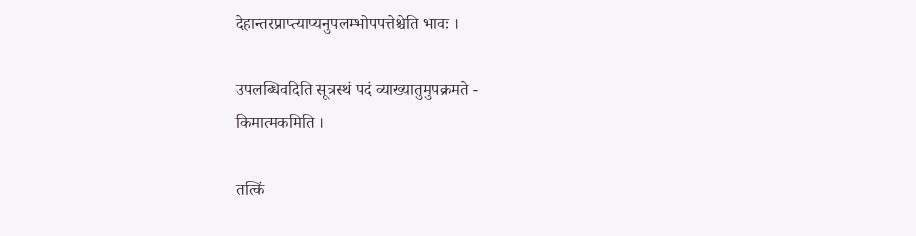देहान्तरप्राप्त्याप्यनुपलम्भोपपत्तेश्चेति भावः ।

उपलब्धिवदिति सूत्रस्थं पदं व्याख्यातुमुपक्रमते -
किमात्मकमिति ।

तत्किं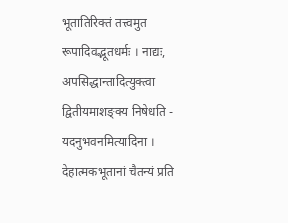भूतातिरिक्तं तत्त्वमुत रूपादिवद्भूतधर्मः । नाद्यः, अपसिद्धान्तादित्युक्त्वा द्वितीयमाशङ्क्य निषेधति -
यदनुभवनमित्यादिना ।
देहात्मकभूतानां चैतन्यं प्रति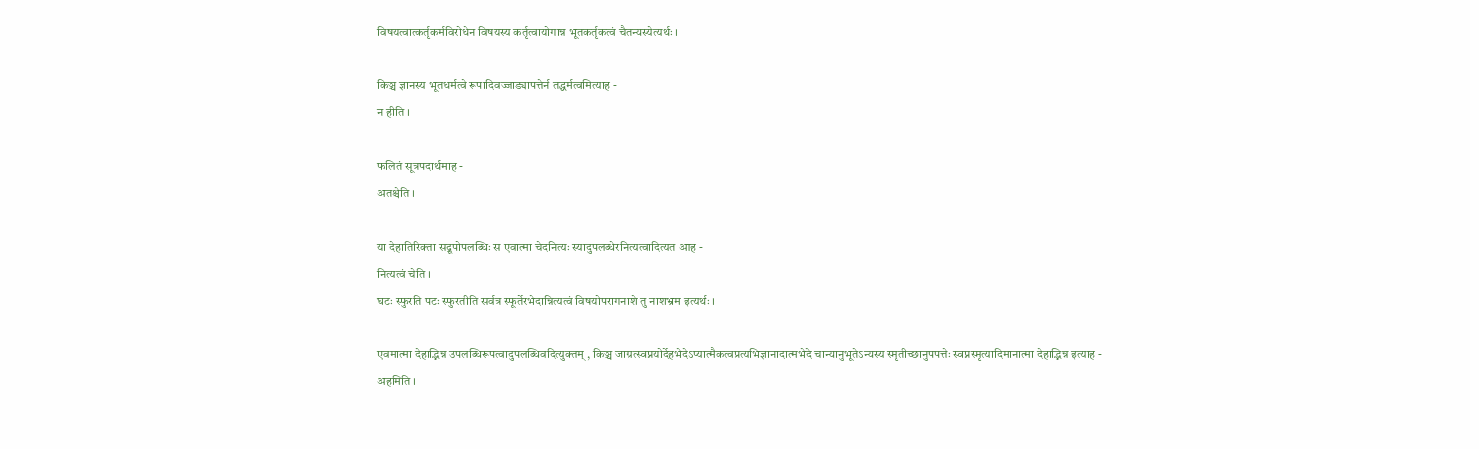विषयत्वात्कर्तृकर्मविरोधेन विषयस्य कर्तृत्वायोगान्न भूतकर्तृकत्वं चैतन्यस्येत्यर्थः ।

किञ्च ज्ञानस्य भूतधर्मत्वे रूपादिवज्जाड्यापत्तेर्न तद्धर्मत्वमित्याह -
न हीति ।

फलितं सूत्रपदार्थमाह -
अतश्चेति ।

या देहातिरिक्ता सद्रूपोपलब्धिः स एवात्मा चेदनित्यः स्यादुपलब्धेरनित्यत्वादित्यत आह -
नित्यत्वं चेति ।
घटः स्फुरति पटः स्फुरतीति सर्वत्र स्फूर्तेरभेदान्नित्यत्वं विषयोपरागनाशे तु नाशभ्रम इत्यर्थः ।

एवमात्मा देहाद्भिन्न उपलब्धिरूपत्वादुपलब्धिवदित्युक्तम् , किञ्च जाग्रत्स्वप्नयोर्देहभेदेऽप्यात्मैकत्वप्रत्यभिज्ञानादात्मभेदे चान्यानुभूतेऽन्यस्य स्मृतीच्छानुपपत्तेः स्वप्नस्मृत्यादिमानात्मा देहाद्भिन्न इत्याह -
अहमिति ।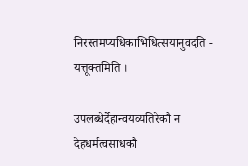निरस्तमप्यधिकाभिधित्सयानुवदति -
यत्तूक्तमिति ।

उपलब्धेर्देहान्वयव्यतिरेकौ न देहधर्मत्वसाधकौ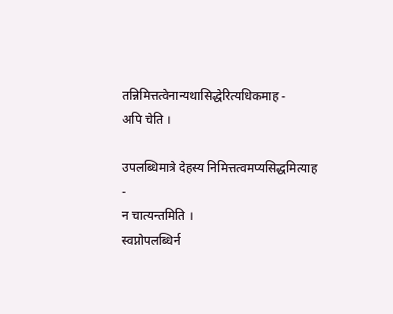तन्निमित्तत्वेनान्यथासिद्धेरित्यधिकमाह -
अपि चेति ।

उपलब्धिमात्रे देहस्य निमित्तत्वमप्यसिद्धमित्याह -
न चात्यन्तमिति ।
स्वप्नोपलब्धिर्न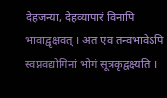देहजन्या, देहव्यापारं विनापि भावाद्वृक्षवत् । अत एव तन्वभावेऽपि स्वप्नवद्योगिनां भोगं सूत्रकृद्वक्ष्यति ।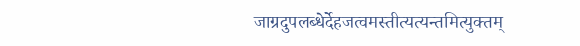जाग्रदुपलब्धेर्देहजत्वमस्तीत्यत्यन्तमित्युक्तम्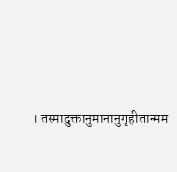। तस्मादुक्तानुमानानुगृहीतान्मम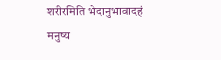शरीरमिति भेदानुभावादहं मनुष्य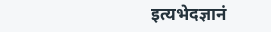इत्यभेदज्ञानं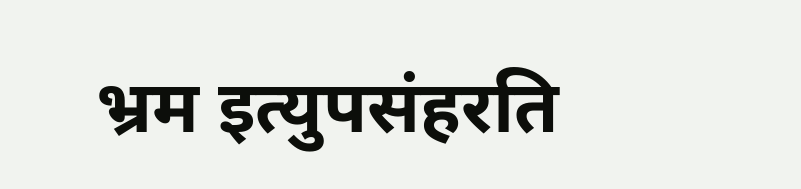भ्रम इत्युपसंहरति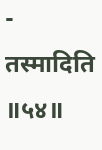-
तस्मादिति ॥५४॥